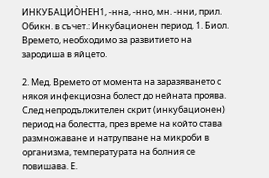ИНКУБАЦИÒНЕН1, -нна, -нно, мн. -нни, прил. Обикн. в съчет.: Инкубационен период. 1. Биол. Времето, необходимо за развитието на зародиша в яйцето.

2. Мед. Времето от момента на заразяването с някоя инфекциозна болест до нейната проява. След непродължителен скрит (инкубационен) период на болестта, през време на който става размножаване и натрупване на микроби в организма, температурата на болния се повишава. Е.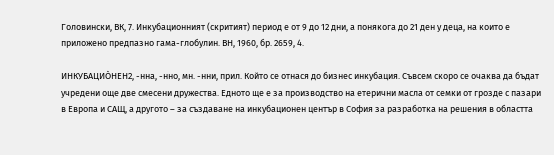Головински, ВК, 7. Инкубационният (скритият) период е от 9 до 12 дни, а понякога до 21 ден у деца, на които е приложено предпазно гама-глобулин. ВН, 1960, бр. 2659, 4.

ИНКУБАЦИÒНЕН2, -нна, -нно, мн. -нни, прил. Който се отнася до бизнес инкубация. Съвсем скоро се очаква да бъдат учредени още две смесени дружества. Едното ще е за производство на етерични масла от семки от грозде с пазари в Европа и САЩ, а другото – за създаване на инкубационен център в София за разработка на решения в областта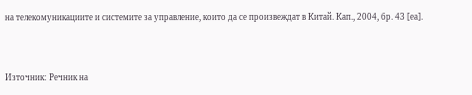на телекомуникациите и системите за управление, които да се произвеждат в Китай. Кап., 2004, бр. 43 [еа].


Източник: Речник на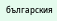българския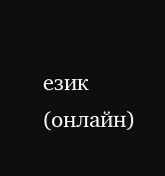език (онлайн)